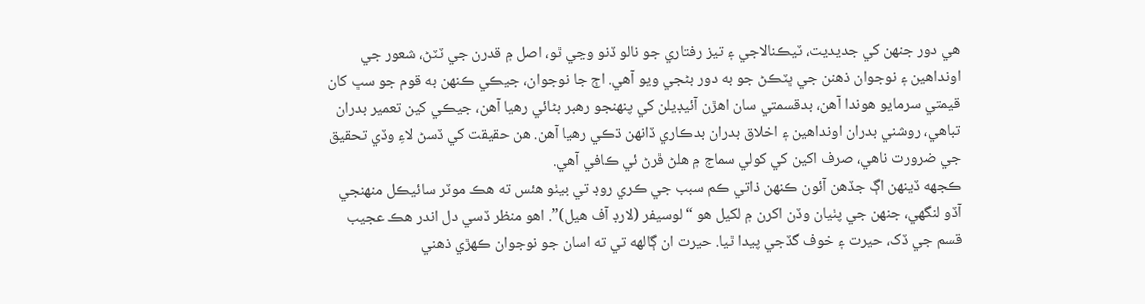هي دور جنهن کي جديديت، ٽيڪنالاجي ۽ تيز رفتاري جو نالو ڏنو وڃي ٿو، اصل ۾ قدرن جي ٽٽڻ، شعور جي اونداهين ۽ نوجوان ذهنن جي ڀٽڪڻ جو به دور بڻجي ويو آهي. اڄ جا نوجوان، جيڪي ڪنهن به قوم جو سڀ کان قيمتي سرمايو هوندا آهن، بدقسمتي سان اهڙن آئيڊيلن کي پنهنجو رهبر بڻائي رهيا آهن، جيڪي کين تعمير بدران تباهي، روشني بدران اونداهين ۽ اخلاق بدران بدڪاري ڏانهن ڌڪي رهيا آهن. هن حقيقت کي ڏسڻ لاءِ وڏي تحقيق جي ضرورت ناهي، صرف اکين کي کولي سماج ۾ هلڻ ڦرڻ ئي ڪافي آهي.
ڪجهه ڏينهن اڳ جڏهن آئون ڪنهن ذاتي ڪم سبب جي ڪري روڊ تي بيٺو هئس ته هڪ موٽر سائيڪل منهنجي آڏو لنگهي، جنهن جي پٺيان وڏن اکرن ۾ لکيل هو “لوسيفر (لارڊ آف هيل)”. اهو منظر ڏسي دل اندر هڪ عجيب قسم جي ڏک، حيرت ۽ خوف گڏجي پيدا ٿيا. حيرت ان ڳالهه تي ته اسان جو نوجوان ڪهڙي ذهني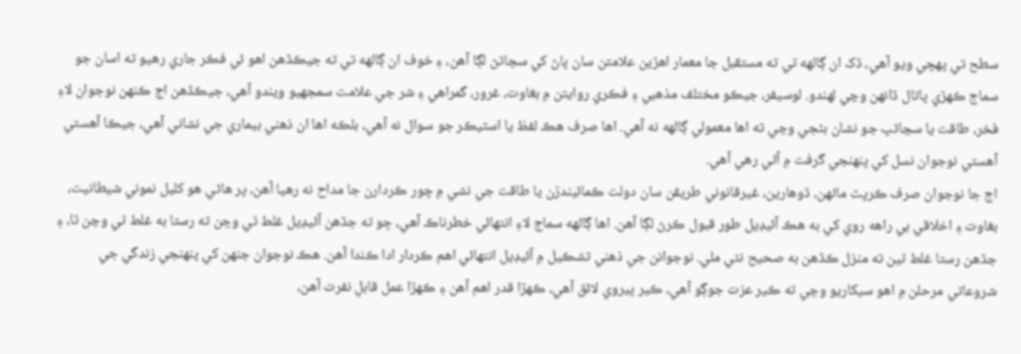سطح تي پهچي ويو آهي، ڏک ان ڳالهه تي ته مستقبل جا معمار اهڙين علامتن سان پاڻ کي سڃاڻڻ لڳا آهن، ۽ خوف ان ڳالهه تي ته جيڪڏهن اهو ئي فڪر جاري رهيو ته اسان جو سماج ڪهڙي پاتال ڏانهن وڃي لهندو. لوسيفر، جيڪو مختلف مذهبي ۽ فڪري روايتن ۾ بغاوت، غرور، گمراهي ۽ شر جي علامت سمجهيو ويندو آهي، جيڪڏهن اڄ ڪنهن نوجوان لاءِ فخر، طاقت يا سڃاڻپ جو نشان بڻجي وڃي ته اها معمولي ڳالهه نه آهي. اها صرف هڪ لفظ يا اسٽيڪر جو سوال نه آهي، بلڪه اها ان ذهني بيماري جي نشاني آهي، جيڪا آهستي آهستي نوجوان نسل کي پنهنجي گرفت ۾ آڻي رهي آهي.
اڄ جا نوجوان صرف ڪرپٽ ماڻهن، ڏوهارين، غيرقانوني طريقن سان دولت ڪمائيندڙن يا طاقت جي نشي ۾ چور ڪردارن جا مداح نه رهيا آهن، پر هاڻي هو کليل نموني شيطانيت، بغاوت ۽ اخلاقي بي راهه روي کي به هڪ آئيڊيل طور قبول ڪرڻ لڳا آهن. اها ڳالهه سماج لاءِ انتهائي خطرناڪ آهي، ڇو ته جڏهن آئيڊيل غلط ٿي وڃن ته رستا به غلط ٿي وڃن ٿا، ۽ جڏهن رستا غلط ٿين ته منزل ڪڏهن به صحيح نٿي ملي. نوجوانن جي ذهني تشڪيل ۾ آئيڊيل انتهائي اهم ڪردار ادا ڪندا آهن. هڪ نوجوان جنهن کي پنهنجي زندگي جي شروعاتي مرحلن ۾ اهو سيکاريو وڃي ته ڪير عزت جوڳو آهي، ڪير پيروي لائق آهي، ڪهڙا قدر اهم آهن ۽ ڪهڙا عمل قابلِ نفرت آهن،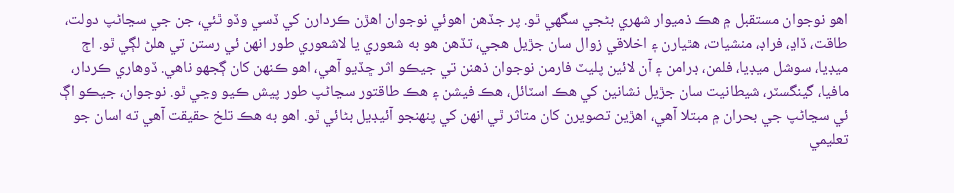اهو نوجوان مستقبل ۾ هڪ ذميوار شهري بڻجي سگهي ٿو. پر جڏهن اهوئي نوجوان اهڙن ڪردارن کي ڏسي وڏو ٿئي، جن جي سڃاڻپ دولت، طاقت، ڏاڍ، فراڊ، منشيات، هٿيارن ۽ اخلاقي زوال سان جڙيل هجي، تڏهن هو به شعوري يا لاشعوري طور انهن ئي رستن تي هلڻ لڳي ٿو. اڄ ميڊيا، سوشل ميڊيا، فلمن، ڊرامن ۽ آن لائين پليٽ فارمن نوجوان ذهنن تي جيڪو اثر ڇڏيو آهي، اهو ڪنهن کان ڳجهو ناهي. ڏوهاري ڪردار، مافيا، گينگسٽر، شيطانيت سان جڙيل نشانين کي هڪ اسٽائل، هڪ فيشن ۽ هڪ طاقتور سڃاڻپ طور پيش ڪيو وڃي ٿو. نوجوان، جيڪو اڳ ئي سڃاڻپ جي بحران ۾ مبتلا آهي، اهڙين تصويرن کان متاثر ٿي انهن کي پنهنجو آئيڊيل بڻائي ٿو. اهو به هڪ تلخ حقيقت آهي ته اسان جو تعليمي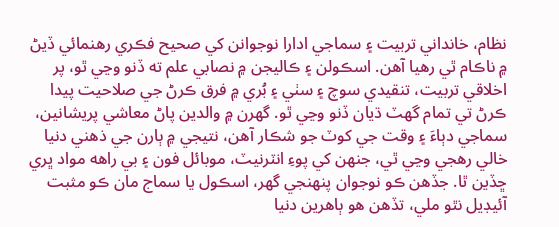نظام، خانداني تربيت ۽ سماجي ادارا نوجوانن کي صحيح فڪري رهنمائي ڏيڻ ۾ ناڪام ٿي رهيا آهن. اسڪولن ۽ ڪاليجن ۾ نصابي علم ته ڏنو وڃي ٿو، پر اخلاقي تربيت، تنقيدي سوچ ۽ سٺي ۽ بُري ۾ فرق ڪرڻ جي صلاحيت پيدا ڪرڻ تي تمام گهٽ ڌيان ڏنو وڃي ٿو. گهرن ۾ والدين پاڻ معاشي پريشانين، سماجي دٻاءَ ۽ وقت جي کوٽ جو شڪار آهن، نتيجي ۾ ٻارن جي ذهني دنيا خالي رهجي وڃي ٿي، جنهن کي پوءِ انٽرنيٽ، موبائل فون ۽ بي راهه مواد ڀري ڇڏين ٿا. جڏهن ڪو نوجوان پنهنجي گهر، اسڪول يا سماج مان ڪو مثبت آئيڊيل نٿو ملي، تڏهن هو ٻاهرين دنيا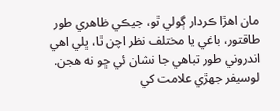مان اهڙا ڪردار ڳولي ٿو، جيڪي ظاهري طور طاقتور، باغي يا مختلف نظر اچن ٿا، ڀلي اهي اندروني طور تباهي جا نشان ئي ڇو نه هجن.
لوسيفر جهڙي علامت کي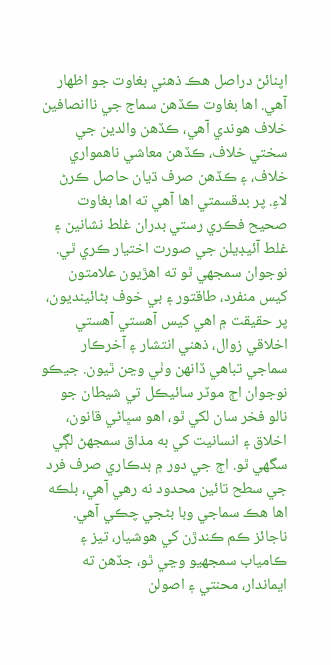اپنائڻ دراصل هڪ ذهني بغاوت جو اظهار آهي. اها بغاوت ڪڏهن سماج جي ناانصافين خلاف هوندي آهي، ڪڏهن والدين جي سختي خلاف، ڪڏهن معاشي ناهمواري خلاف، ۽ ڪڏهن صرف ڌيان حاصل ڪرڻ لاءِ. پر بدقسمتي اها آهي ته اها بغاوت صحيح فڪري رستي بدران غلط نشانين ۽ غلط آئيڊيلن جي صورت اختيار ڪري ٿي. نوجوان سمجهي ٿو ته اهڙيون علامتون کيس منفرد، طاقتور ۽ بي خوف بڻائينديون، پر حقيقت ۾ اهي کيس آهستي آهستي اخلاقي زوال، ذهني انتشار ۽ آخرڪار سماجي تباهي ڏانهن وٺي وڃن ٿيون. جيڪو نوجوان اڄ موٽر سائيڪل تي شيطان جو نالو فخر سان لکي ٿو، اهو سڀاڻي قانون، اخلاق ۽ انسانيت کي به مذاق سمجهڻ لڳي سگهي ٿو. اڄ جي دور ۾ بدڪاري صرف فرد جي سطح تائين محدود نه رهي آهي، بلڪه اها هڪ سماجي وبا بڻجي چڪي آهي. ناجائز ڪم ڪندڙن کي هوشيار، تيز ۽ ڪامياب سمجهيو وڃي ٿو، جڏهن ته ايماندار، محنتي ۽ اصولن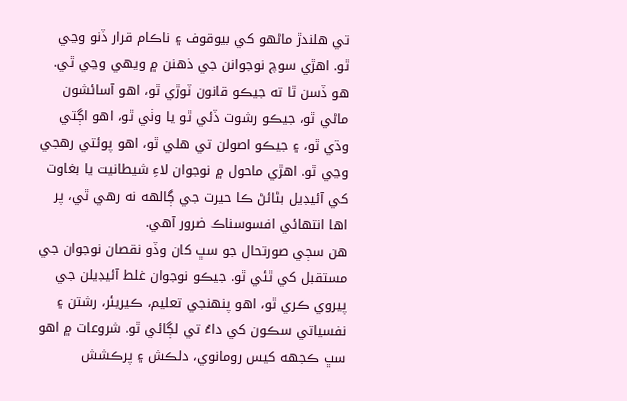تي هلندڙ ماڻهو کي بيوقوف ۽ ناڪام قرار ڏنو وڃي ٿو. اهڙي سوچ نوجوانن جي ذهنن ۾ ويهي وڃي ٿي. هو ڏسن ٿا ته جيڪو قانون ٽوڙي ٿو، اهو آسائشون ماڻي ٿو، جيڪو رشوت ڏئي ٿو يا وٺي ٿو، اهو اڳتي وڌي ٿو، ۽ جيڪو اصولن تي هلي ٿو، اهو پوئتي رهجي وڃي ٿو. اهڙي ماحول ۾ نوجوان لاءِ شيطانيت يا بغاوت کي آئيڊيل بڻائڻ ڪا حيرت جي ڳالهه نه رهي ٿي، پر اها انتهائي افسوسناڪ ضرور آهي.
هن سڄي صورتحال جو سڀ کان وڏو نقصان نوجوان جي مستقبل کي ٿئي ٿو. جيڪو نوجوان غلط آئيڊيلن جي پيروي ڪري ٿو، اهو پنهنجي تعليم، ڪيريئر، رشتن ۽ نفسياتي سڪون کي داءُ تي لڳائي ٿو. شروعات ۾ اهو سڀ ڪجهه کيس رومانوي، دلڪش ۽ پرڪشش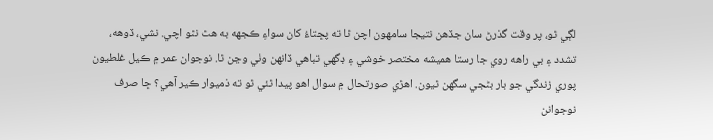لڳي ٿو، پر وقت گذرڻ سان جڏهن نتيجا سامهون اچن ٿا ته پڇتاءُ کان سواءِ ڪجهه به هٿ نٿو اچي. نشي، ڏوهه، تشدد ۽ بي راهه روي جا رستا هميشه مختصر خوشي ۽ ڊگهي تباهي ڏانهن وٺي وڃن ٿا. نوجوان عمر ۾ ڪيل غلطيون پوري زندگي جو بار بڻجي سگهن ٿيون. اهڙي صورتحال ۾ سوال اهو پيدا ٿئي ٿو ته ذميوار ڪير آهي؟ ڇا صرف نوجوانن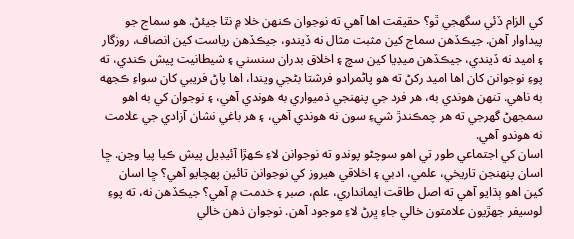کي الزام ڏئي سگهجي ٿو؟ حقيقت اها آهي ته نوجوان ڪنهن خلا ۾ نٿا جيئڻ. هو سماج جو پيداوار آهن. جيڪڏهن سماج کين مثبت مثال نه ڏيندو، جيڪڏهن رياست کين انصاف، روزگار ۽ اميد نه ڏيندي، جيڪڏهن ميڊيا کين سچ ۽ اخلاق بدران سنسني ۽ شيطانيت پيش ڪندي، ته پوءِ نوجوانن کان اها اميد رکڻ ته هو پاڻمرادو فرشتا بڻجي ويندا، اها پاڻ فريبي کان سواءِ ڪجهه به ناهي. تنهن هوندي به، هر فرد جي پنهنجي ذميواري به هوندي آهي، ۽ نوجوان کي به اهو سمجهڻ گهرجي ته هر چمڪندڙ شيءِ سون نه هوندي آهي، ۽ هر باغي نشان آزادي جي علامت نه هوندو آهي.
اسان کي اجتماعي طور تي اهو سوچڻو پوندو ته نوجوانن لاءِ ڪهڙا آئيڊيل پيش ڪيا پيا وڃن. ڇا اسان پنهنجن تاريخي، علمي، ادبي ۽ اخلاقي هيروز کي نوجوانن تائين پهچايو آهي؟ ڇا اسان کين اهو ٻڌايو آهي ته اصل طاقت ايمانداري، علم، صبر ۽ خدمت ۾ آهي؟ جيڪڏهن نه، ته پوءِ لوسيفر جهڙيون علامتون خالي جاءِ ڀرڻ لاءِ موجود آهن. نوجوان ذهن خالي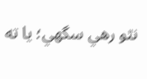نٿو رهي سگهي؛ يا ته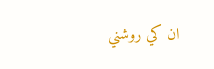ان کي روشني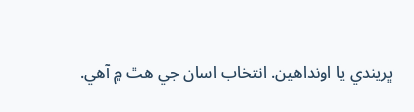ڀريندي يا اونداهين. انتخاب اسان جي هٿ ۾ آهي.